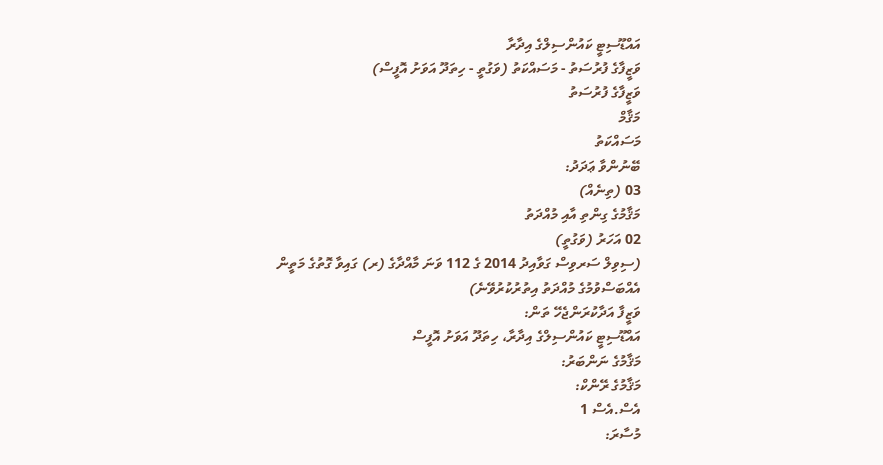އައްޑޫސިޓީ ކައުންސިލްގެ އިދާރާ
ވަޒީފާގެ ފުރުސަތު - މަސައްކަތު (ވަގުތީ - ހިތަދޫ އަވަށު އޮފީސް)
ވަޒީފާގެ ފުރުސަތު
މަޤާމް
މަސައްކަތު
ބޭނުންވާ ޢަދަދު:
03 (ތިނެއް)
މަޤާމުގެ ގިންތި އާއި މުއްދަތު
02 އަހަރު (ވަގުތީ)
(ސިވިލް ސަރވިސް ގަވާއިދު 2014 ގެ 112 ވަނަ މާއްދާގެ (ރ) ގައިވާ ގޮތުގެ މަތީން  އެއްބަސްވުމުގެ މުއްދަތު އިތުރުކުރުވޭނެ)
ވަޒީފާ އަދާކުރަންޖެހޭ ތަން:
އައްޑޫސިޓީ ކައުންސިލްގެ އިދާރާ، ހިތަދޫ އަވަށު އޮފީސް
މަޤާމުގެ ނަންބަރު:
މަޤާމުގެ ރޭންކް:
އެސް.އެސް 1
މުސާރަ: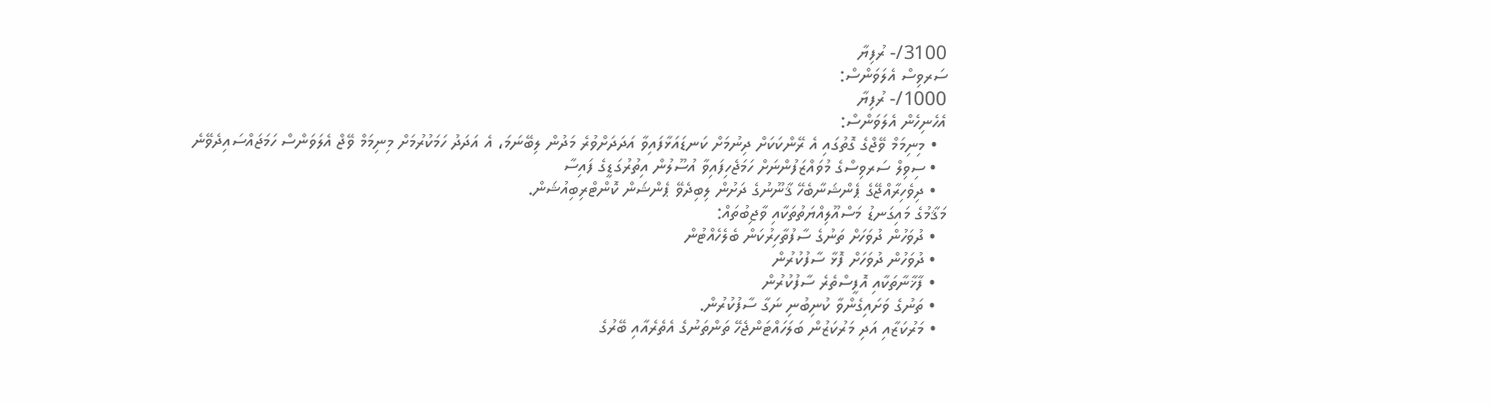3100/- ރުފިޔާ
ސަރވިސް އެލަވަންސް:
1000/- ރުފިޔާ
އެހެނިހެން އެލަވަންސް:
  • މިނިމަމް ވޭޖްގެ ގޮތުގައި އެ ރޭންކަކަށް ދިނުމަށް ކަނޑައަޅާފައިވާ އަދަދަށްވުރެ މަދުން ލިބޭނަމަ، އެ އަދަދު ހަމަކުރުމަށް މިނިމަމް ވޭޖް އެލަވަންސް ހަމަޖައްސައިދެވޭނެ
  • ސިވިލް ސަރވިސްގެ މުވައްޒަފުންނަށް ހަމަޖެހިފައިވާ އުސޫލުން އިތުރުގަޑީގެ ފައިސާ
  • ދިވެހިރާއްޖޭގެ ޕެންޝަނާބެހޭ ޤާނޫނުގެ ދަށުން ލިބިދެވޭ ޕެންޝަން ކޮންޓްރިބިއުޝަން.
މަޤާމުގެ މައިގަނޑު މަސްއޫލިއްޔަތުތަކާއި ވާޖިބުތައް:
  • ދުވަހުން ދުވަހަށް ތަނުގެ ސާފުތާހިރުކަން ބެލެހެއްޓުން
  • ދުވަހުން ދުވަހަށް ފޮޅާ ސާފުކުރުން
  • ފާޚާނާތަކާއި އޮފީސްތެރެ ސާފުކުރުން
  • ތަނުގެ ވަށައިގެންވާ ކުނިބުނި ނަގާ ސާފުކުރުން.
  • މަރުކަޒާއި އަދި މަރުކަޒުން ބަލަހައްޓަންޖެހޭ ތަންތަނުގެ އެތެރެއާއި ބޭރުގެ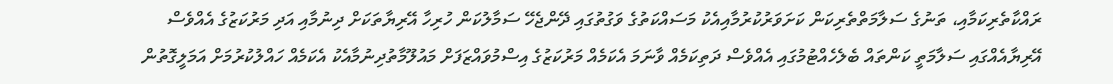ރައްކާތެރިކަމާއި، ތަނުގެ ސަލާމަތްތެރިކަން ކަށަވަރުކުރުމާއިއެކު މަސައްކަތުގެ ވަގުތުގައި ދޭންޖެހޭ ސަމާލުކަން ހުރިހާ އޭރިޔާތަކަށް ދިނުމާއި އަދި މަރުކަޒުގެ އެއްވެސް އޭރިޔާއެއްގައި ސަލާމަތީ ކަންތައް ބެލެހެއްޓުމުގައި އެއްވެސް ދަތިކަމެއް ވާނަމަ އެކަމެއް މަރުކަޒުގެ އިސްމުވައްޒަފަށް މައުލޫމާތުދިނުމާއެކު އެކަމެއް ހައްލުކުރުމަށް އަމަލީގޮތުން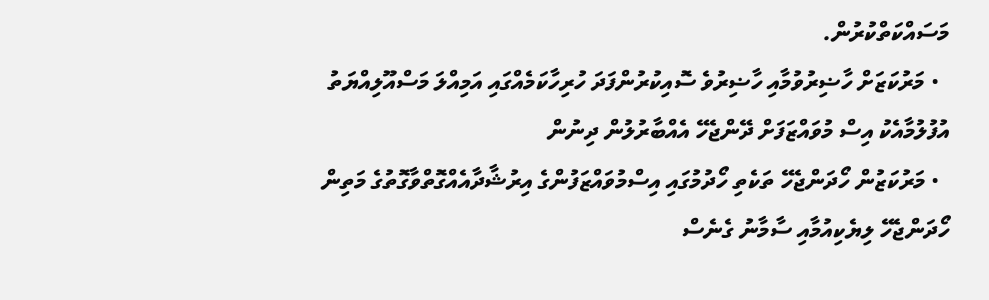މަސައްކަތްކުރުން.
  • މަރުކަޒަށް ހާޟިރުވުމާއި ހާޟިރުވެ ސޮއިކުރުންފަދަ ހުރިހާކަމެއްގައި އަމިއްލަ މަސްއޫލިއްޔަތު އުފުލުމާއެކު އިސް މުވައްޒަފަށް ދޭންޖެހޭ އެއްބާރުލުން ދިނުން
  • މަރުކަޒުން ހޯދަންޖެހޭ ތަކެތި ހޯދުމުގައި އިސްމުވައްޒަފުންގެ އިރުޝާދާއެއްގޮތްވާގޮތުގެ މަތިން ހޯދަންޖެހޭ ލިޔެކިއުމާއި ސާމާނު ގެނެސް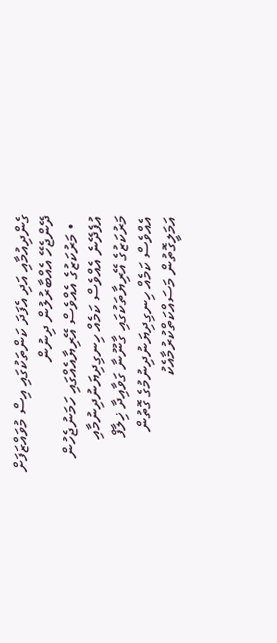ގެންދިއުމާއި އަދި އެފަދަ ކަންތަކުގައި އިސް މުވައްޒަފަށް ދޭންޖެހޭ އެއްބާރުލުން ދިނުން
  • މަރުކަޒުގެ އެއްވެސް އޭރިޔާއެއްގައި ހަމަނުޖެހުން އުފެދޭނެ އެއްވެސް ކަމެއް ހިނގިދިޔަނުދިނުމާއި މަރުކަޒުގެ އޭރިޔާތަކުގައި ގާނޫނާ ގަވާއިދާ ޚިލާފް އެއްވެސް ކަމެއް ހިނގިދިޔަނުދިނުމުގެ ގޮތުން އަމަލީގޮތުން މަސައްކަތްކުރުމާއެކު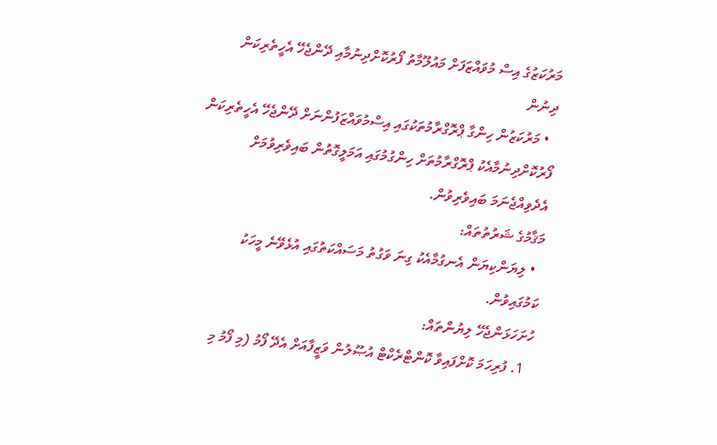މަރުކަޒުގެ އިސް މުވައްޒަފަށް މައުލޫމާތު ފޯރުކޮށްދިނުމާއި ދޭންޖެހޭ އެހީތެރިކަން ދިނުން
  • މަރުކަޒުން ހިންގާ ޕްރޮގްރާމުތަކުގައި އިސްމުވައްޒަފުންނަށް ދޭންޖެހޭ އެހީތެރިކަން ފޯރުކޮށްދިނުމާއެކު ޕްރޮގްރާމުތަށް ހިންގުމުގައި އަމަލީގޮތުން ބައިވެރިވުމަށް އެދެވިއްޖެނަމަ ބައިވެރިވުން.
މަޤާމުގެ ޝަރުތުތައް:
  • ލިޔަންކިޔަން އެނގުމާއެކު ގިނަ ވަގުތު މަސައްކަތުގައި އުޅެވޭނެ މީހަކު ކަމުގައިވުން.
ހުށަހަޅަންޖެހޭ ލިޔުންތައް:
  1. ފުރިހަމަ ކޮށްފައިވާ ކޮންޓްރެކްޓް އުޞޫލުން ވަޒީފާއަށް އެދޭ ފޯމު (މި ފޯމު މި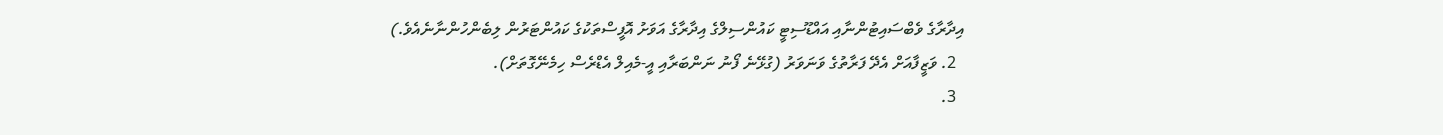އިދާރާގެ ވެބްސައިޓުންނާއި އައްޑޫސިޓީ ކައުންސިލްގެ އިދާރާގެ އަވަށު އޮފީސްތަކުގެ ކައުންޓަރުން ލިބެންހުންނާނެއެވެ.)
  2. ވަޒީފާއަށް އެދޭ ފަރާތުގެ ވަނަވަރު (ގުޅޭނެ ފޯނު ނަންބަރާއި އީ-މެއިލް އެޑްރެސް ހިމެނޭގޮތަށް).
  3.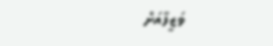ވަޒީފާއަށް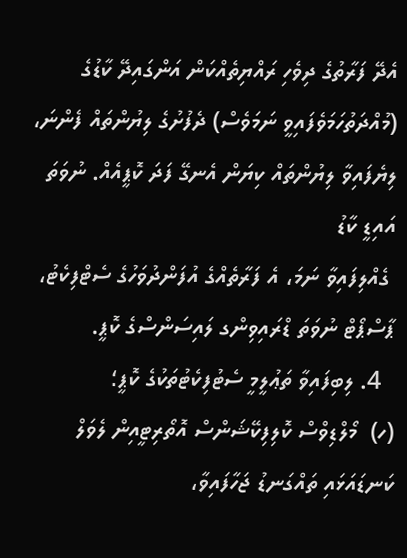އެދޭ ފަރާތުގެ ދިވެހި ރައްޔިތެއްކަން އަންގައިދޭ ކާޑުގެ (މުއްދަތުހަމަވެފައިވީ ނަމަވެސް) ދެފުށުގެ ލިޔުންތައް ފެންނަ، ލިޔެފައިވާ ލިޔުންތައް ކިޔަން އެނގޭ ފަދަ ކޮޕީއެއް. ނުވަތަ އައިޑީ ކާޑު
 ގެއްލިފައިވާ ނަމަ، އެ ފަރާތެއްގެ އުފަންދުވަހުގެ ސެޓްފިކެޓު، ޕާސްޕޯޓް ނުވަތަ ޑްރައިވިންގ ލައިސަންސްގެ ކޮޕީ.
  4. ލިބިފައިވާ ތަޢުލީމީ ސެޓުފިކެޓުތަކުގެ ކޮޕީ؛
(ހ)  މޯލްޑިވްސް ކޮލިފިކޭޝަންސް އޮތޯރިޓީއިން ލެވަލް ކަނޑައަޅައި ތައްގަނޑު ޖަހާފައިވާ،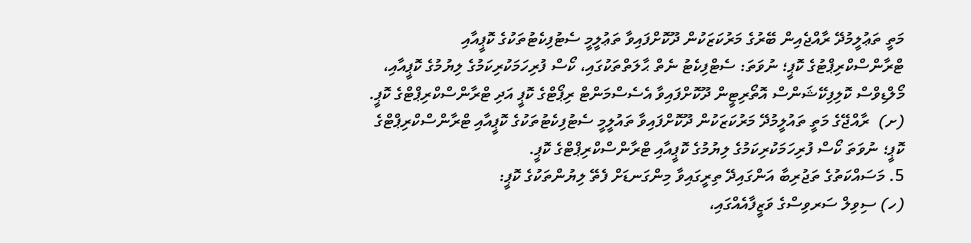މަތީ ތަޢުލީމުދޭ ރާއްޖެއިން ބޭރުގެ މަރުކަޒަކުން ދޫކޮށްފައިވާ ތަޢުލީމީ ސެޓުފިކެޓުތަކުގެ ކޮޕީއާއި ޓްރާންސްކްރިޕްޓުގެ ކޮޕީ؛ ނުވަތަ: ސެޓްފިކެޓު ނެތް ޙާލަތްތަކުގައި، ކޯސް ފުރިހަމަކުރިކަމުގެ ލިޔުމުގެ ކޮޕީއާއި، މޯލްޑިވްސް ކޮލިފިކޭޝަންސް އޮތޯރިޓީން ދޫކޮށްފައިވާ އެސެސްމަންޓް ރިޕޯޓްގެ ކޮޕީ އަދި ޓްރާންސްކްރިޕްޓްގެ ކޮޕީ.
(ށ)  ރާއްޖޭގެ މަތީ ތައުލީމުދޭ މަރުކަޒަކުން ދޫކޮށްފައިވާ ތައުލީމީ ސެޓުފިކެޓުތަކުގެ ކޮޕީއާއި ޓްރާންސްކްރިޕްޓްގެ ކޮޕީ؛ ނުވަތަ ކޯސް ފުރިހަމަކުރިކަމުގެ ލިޔުމުގެ ކޮޕީއާއި ޓްރާންސްކްރިޕްޓްގެ ކޮޕީ.
5. މަސައްކަތުގެ ތަޖުރިބާ އަންގައިދޭ ތިރީގައިވާ މިންގަނޑަށް ފެތޭ ލިޔުންތަކުގެ ކޮޕީ:
(ހ) ސިވިލް ސަރވިސްގެ ވަޒީފާއެއްގައި،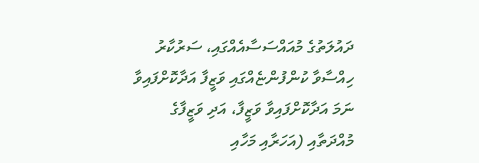ދައުލަތުގެ މުއައްސަސާއެއްގައި، ސަރުކާރު ހިއްސާވާ ކުންފުންޏެއްގައި ވަޒީފާ އަދާކޮށްފައިވާ ނަމަ އަދާކޮށްފައިވާ ވަޒީފާ، އަދި ވަޒީފާގެ މުއްދަތާއި (އަހަރާއި މަހާއި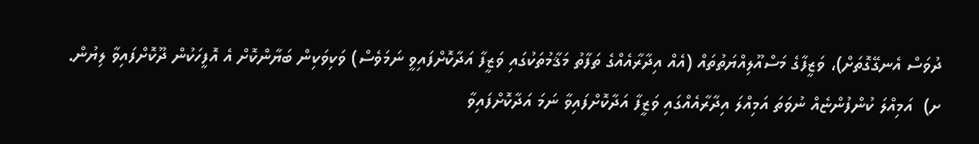ދުވަސް އެނގޭގޮތަށް)، ވަޒީފާގެ މަސްއޫލިއްޔަތުތައް (އެއް އިދާރާއެއްގެ ތަފާތު މަޤާމުތަކުގައި ވަޒީފާ އަދާކޮށްފައިވީ ނަމަވެސް) ވަކިވަކިން ބަޔާންކޮށް އެ އޮފީހަކުން ދޫކޮށްފައިވާ ލިޔުން.
ށ)  އަމިއްލަ ކުންފުންޏެއް ނުވަތަ އަމިއްލަ އިދާރާއެއްގައި ވަޒީފާ އަދާކޮށްފައިވާ ނަމަ އަދާކޮށްފައިވާ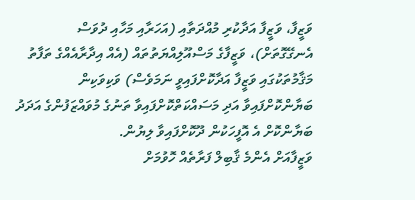ވަޒީފާ، ވަޒީފާ އަދާކުރި މުއްދަތާއި (އަހަރާއި މަހާއި ދުވަސް އެނގޭގޮތަށް)، ވަޒީފާގެ މަސްއޫލިއްޔަތުތައް (އެއް އިދާރާއެއްގެ ތަފާތު މަޤާމުތަކުގައި ވަޒީފާ އަދާކޮށްފައިވީ ނަމަވެސް) ވަކިވަކިން ބަޔާންކޮށްފައިވާ އަދި މަސައްކަތްކޮށްފައިވާ ތަނުގެ މުވައްޒަފުންގެ އަދަދު ބަޔާންކޮށް އެ އޮފީހަކުން ދޫކޮށްފައިވާ ލިޔުން.
ވަޒީފާއަށް އެންމެ ޤާބިލް ފަރާތެއް ހޮވުމަށް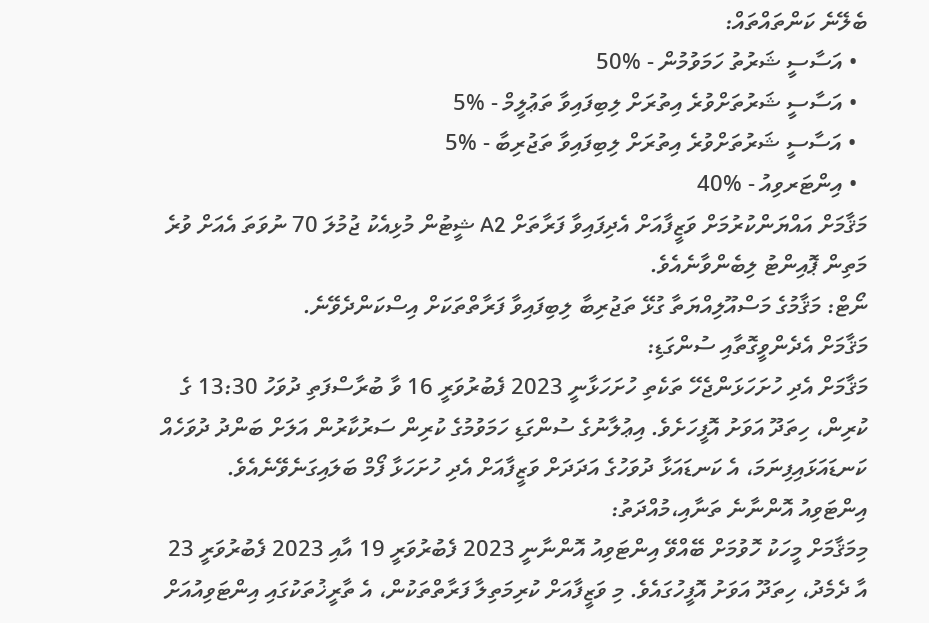ބެލޭނެ ކަންތައްތައް:
  • އަސާސީ ޝަރުތު ހަމަވުމުން - %50
  • އަސާސީ ޝަރުތަށްވުރެ އިތުރަށް ލިބިފައިވާ ތަޢުލީމް - %5
  • އަސާސީ ޝަރުތަށްވުރެ އިތުރަށް ލިބިފައިވާ ތަޖުރިބާ - %5
  • އިންޓަރވިއު - %40
މަޤާމަށް އައްޔަންކުރުމަށް ވަޒީފާއަށް އެދިފައިވާ ފަރާތަށް A2 ޝީޓުން މުޅިއެކު ޖުމުލަ 70 ނުވަތަ އެއަށް ވުރެ މަތިން ޕޮއިންޓު ލިބެންވާނެއެވެ.
ނޯޓް: މަޤާމުގެ މަސްއޫލިއްޔަތާ ގުޅޭ ތަޖުރިބާ ލިބިފައިވާ ފަރާތްތަކަށް އިސްކަންދެވޭނެ.
މަޤާމަށް އެދެންވީގޮތާއި ސުންގަޑި:
މަޤާމަށް އެދި ހުށަހަޅަންޖެހޭ ތަކެތި ހުށަހަޅާނީ 2023 ފެބުރުވަރީ 16 ވާ ބުރާސްފަތި ދުވަހު 13:30 ގެ ކުރިން، ހިތަދޫ އަވަށު އޮފީހަށެވެ. އިޢުލާނުގެ ސުންގަޑި ހަމަވުމުގެ ކުރިން ސަރުކާރުން އަލަށް ބަންދު ދުވަހެއް ކަނޑައަޅައިފިނަމަ، އެ ކަނޑައަޅާ ދުވަހުގެ އަދަދަށް ވަޒީފާއަށް އެދި ހުށަހަޅާ ފޯމް ބަލައިގަނެވޭނެއެވެ.
އިންޓަވިއު އޮންނާނެ ތަނާއި،މުއްދަތު:
މިމަޤާމަށް މީހަކު ހޮވުމަށް ބޭއްވޭ އިންޓަވިއު އޮންނާނީ 2023 ފެބުރުވަރީ 19 އާއި 2023 ފެބުރުވަރީ 23 އާ ދެމެދު، ހިތަދޫ އަވަށު އޮފީހުގައެވެ. މި ވަޒީފާއަށް ކުރިމަތިލާ ފަރާތްތަކުން، އެ ތާރީޚުތަކުގައި އިންޓަވިއުއަށް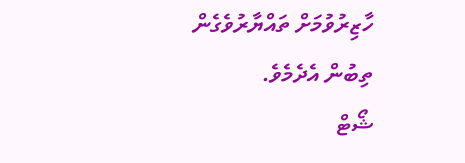ހާޒިރުވުމަށް ތައްޔާރުވެގެން ތިބުން އެދެމެވެ.
ޝޯޓް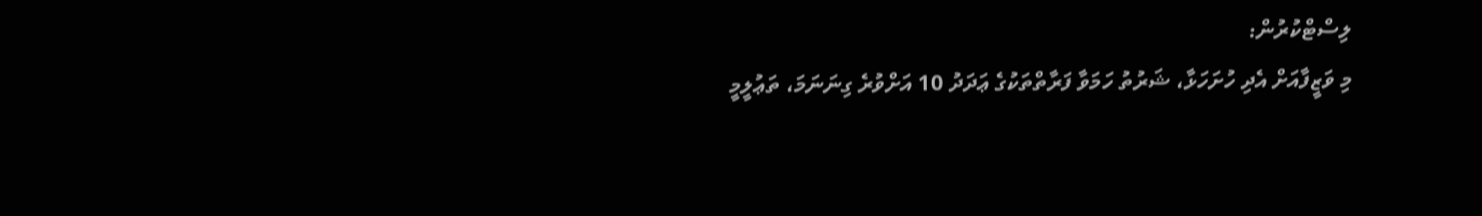ލިސްޓްކުރުން:
މި ވަޒީފާއަށް އެދި ހުށަހަޅާ، ޝަރުތު ހަމަވާ ފަރާތްތަކުގެ ޢަދަދު 10 އަށްވުރެ ގިނަނަމަ، ތަޢުލީމީ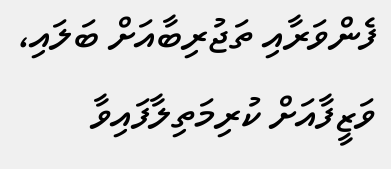ފެންވަރާއި ތަޖުރިބާއަށް ބަލައި، ވަޒީފާއަށް ކުރިމަތިލާފައިވާ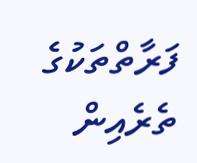ފަރާތްތަކުގެ ތެރެއިން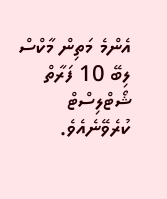އެންމެ މަތިން މާކްސް ލިބޭ 10 ފަރާތް ޝޯޓްލިސްޓް ކުރެވޭނެއެވެ.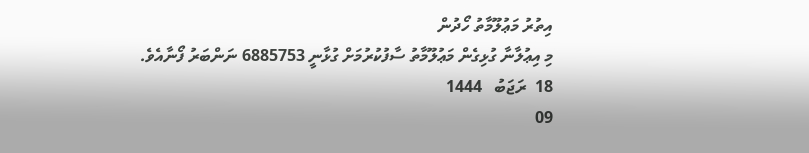އިތުރު މަޢުލޫމާތު ހޯދުން
މި އިޢުލާނާ ގުޅިގެން މަޢުލޫމާތު ސާފުކުރުމަށް ގުޅާނީ 6885753 ނަންބަރު ފޯނާއެވެ.
18  ރަޖަބު   1444
09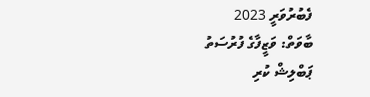ފެބުރުވަރީ 2023
ބާވަތް: ވަޒީފާގެ ފުރުސަތު
ޕަބްލިޝް ކުރި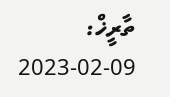ތާރީޚް: 09-02-2023